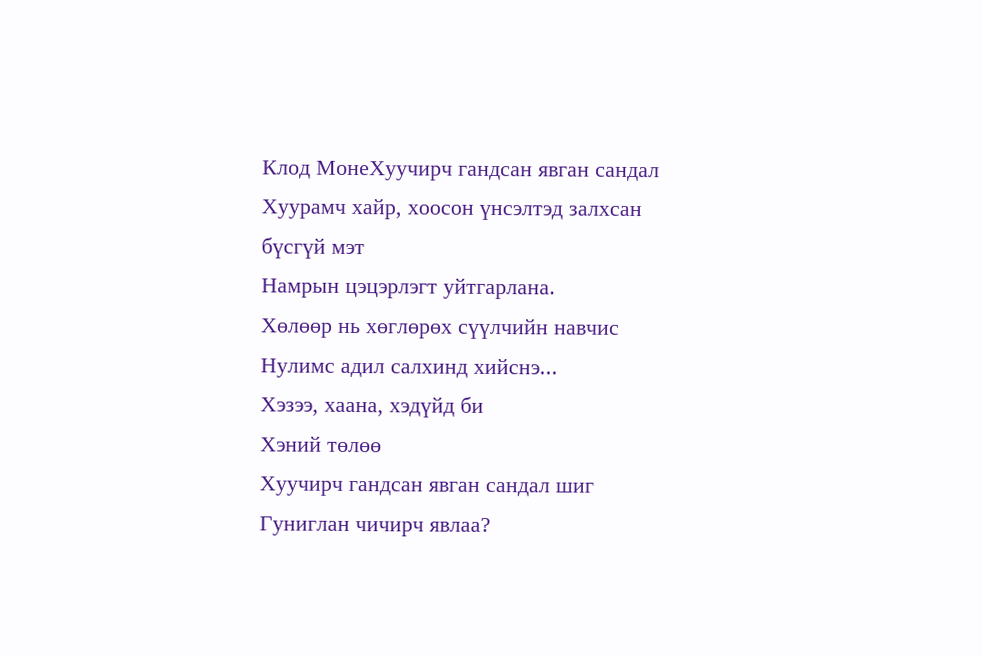Клод МонеХуучирч гандсан явган сандал
Хуурамч хайр, хоосон үнсэлтэд залхсан бүсгүй мэт
Намрын цэцэрлэгт уйтгарлана.
Хөлөөр нь хөглөрөх сүүлчийн навчис
Нулимс адил салхинд хийснэ...
Хэзээ, хаана, хэдүйд би
Хэний төлөө
Хуучирч гандсан явган сандал шиг
Гуниглан чичирч явлаа?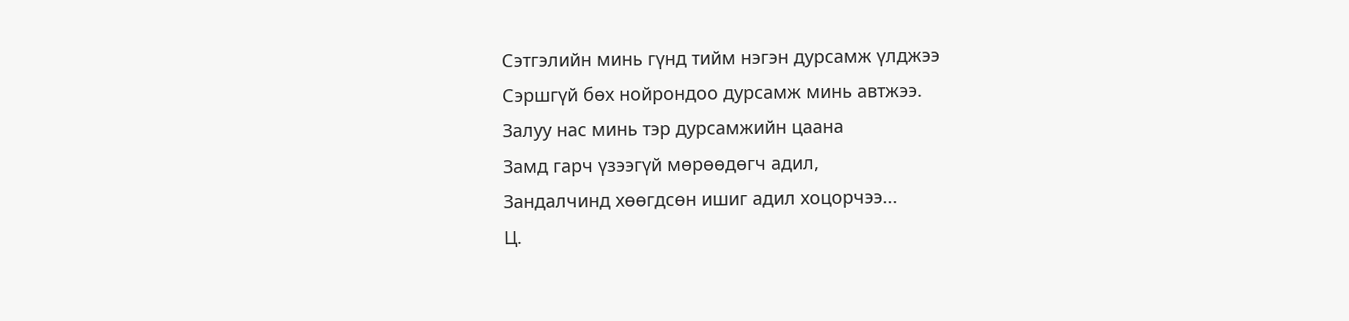Сэтгэлийн минь гүнд тийм нэгэн дурсамж үлджээ
Сэршгүй бөх нойрондоо дурсамж минь автжээ.
Залуу нас минь тэр дурсамжийн цаана
Замд гарч үзээгүй мөрөөдөгч адил,
Зандалчинд хөөгдсөн ишиг адил хоцорчээ...
Ц.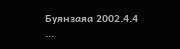Буянзаяа 2002.4.4
...